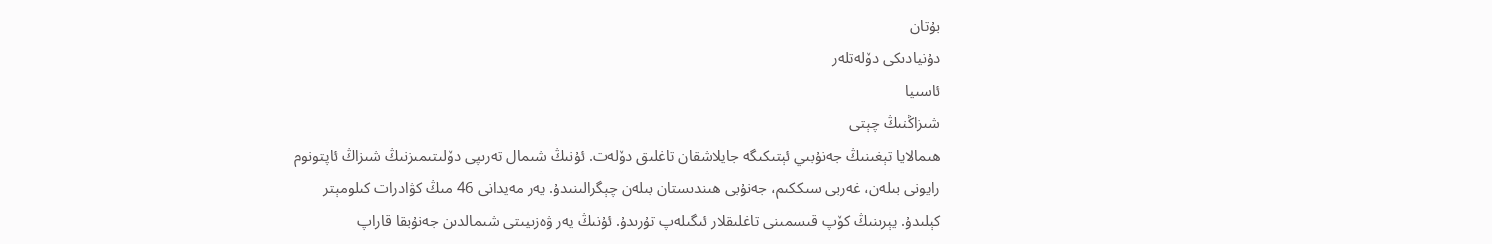بۇتان
دۇنيادىكى دۆلەتلەر
ئاسىيا
شىزاڭنىڭ چېتى
ھىمالايا تېغىنىڭ جەنۇبىي ئېتىكىگە جايلاشقان تاغلىق دۆلەت. ئۇنىڭ شىمال تەرىپى دۆلىتىمىزنىڭ شىزاڭ ئاپتونوم رايونى بىلەن، غەربى سىككىم، جەنۇبى ھىندىستان بىلەن چېگرالىنىدۇ. يەر مەيدانى 46 مىڭ كۋادرات كىلومېتر كېلىدۇ. يېرىنىڭ كۆپ قىسمىنى تاغلىقلار ئىگىلەپ تۇرىدۇ. ئۇنىڭ يەر ۋەزىيىتى شىمالدىن جەنۇبقا قاراپ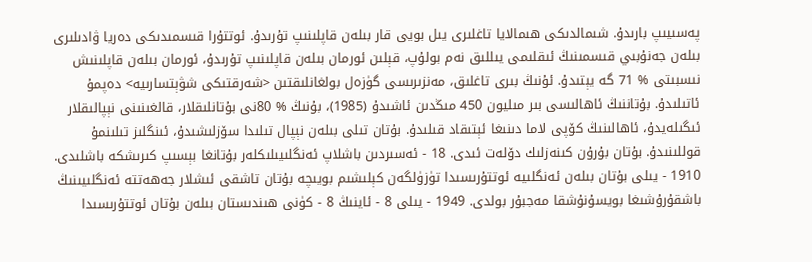پەسىيىپ بارىدۇ. شىمالدىكى ھىمالايا تاغلىرى يىل بويى قار بىلەن قاپلىنىپ تۇرىدۇ. ئوتتۇرا قىسمىدىكى دەريا ۋادىلىرى بىلەن جەنۇبىي قىسمىنىڭ ئىقلىمى يىللىق نەم بولۇپ، قېلىن ئورمان بىلەن قاپلىنىپ تۇرىدۇ، ئورمان بىلەن قاپلىنىش نىسبىتى % 71 گە يېتىدۇ. ئۇنىڭ بىرى تاغلىق، مەنزىرىسى گۈزەل بولغانلىقتىن <شەرقتىكى شۋېتسارىيە> دەپمۇ ئاتىلىدۇ. بۇتاننىڭ ئاھالىسى بىر مىليون 450 مىڭدىن ئاشىدۇ (1985)، بۇنىڭ % 80نى بۇتانلىقلار، قالغىنىنى نېپالىقلار ئىگىلەيدۇ، ئاھالىنىڭ كۆپى لاما دىنىغا ئېتىقاد قىلىدۇ. بۇتان تىلى بىلەن نېپال تىلىدا سۆزلىشىدۇ، ئىنگلىز تىلىنمۇ قوللىنىدۇ. بۇتان بۇرۇن كىنەزلىك دۆلەت ئىدى. 18 - ئەسىردىن باشلاپ ئەنگلىيىلىكلەر بۇتانغا بېسىپ كىرىشكە باشلىدى. 1910 - يىلى بۇتان بىلەن ئەنگلىيە ئوتتۇرىسىدا تۈزۈلگەن كېلىشىم بويىچە بۇتان تاشقى ئىشلار جەھەتتە ئەنگلىيىنىڭ باشقۇرۇشىغا بويسۇنۇشقا مەجبۇر بولدى. 1949 - يىلى 8 - ئاينىڭ 8 - كۈنى ھىندىستان بىلەن بۇتان ئوتتۇرىسىدا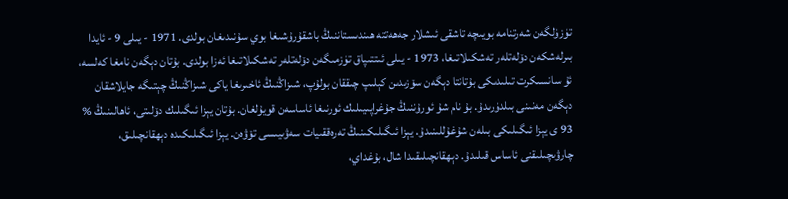تۈزۈلگەن شەرتنامە بويىچە تاشقى ئىشلار جەھەتتە ھىندىستاننىڭ باشقۇرۇشىغا بوي سۇنىدىغان بولدى. 1971 - يىلى 9 - ئايدا بىرلەشكەن دۆلەتلەر تەشكىلاتىغا، 1973 - يىلى ئىتتىپاق تۈزمىگەن دۆلەتلەر تەشكىلاتىغا ئەزا بولدى. بۇتان دېگەن نامغا كەلسە، ئۇ سانسىكرت تىلىدىكى بۇتانتا دېگەن سۆزىدىن كېلىپ چىققان بولۇپ، شىزاڭنىڭ ئاخىرىغا ياكى شىزاڭنىڭ چېتىگە جايلاشقان دېگەن مەنىنى بىلدۈرىدۇ. بۇ نام شۇ ئورۇننىڭ جۇغراپىيىلىك ئورنىغا ئاساسەن قويۇلغان. بۇتان يېزا ئىگىلىك دۆلىتى، ئاھالىنىڭ % 93 ى يېزا ئىگىلىكى بىلەن شۇغۇللىنىدۇ. يېزا ئىگىلىكىنىڭ تەرەققىيات سەۋىيىسى تۆۋەن. يېزا ئىگىلىكىدە دېھقانچىلىق، چارۋىچىلىقنى ئاساس قىلىدۇ. دېھقانچىلىقىدا شال، بۇغداي،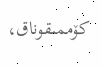كۆممىقوناق،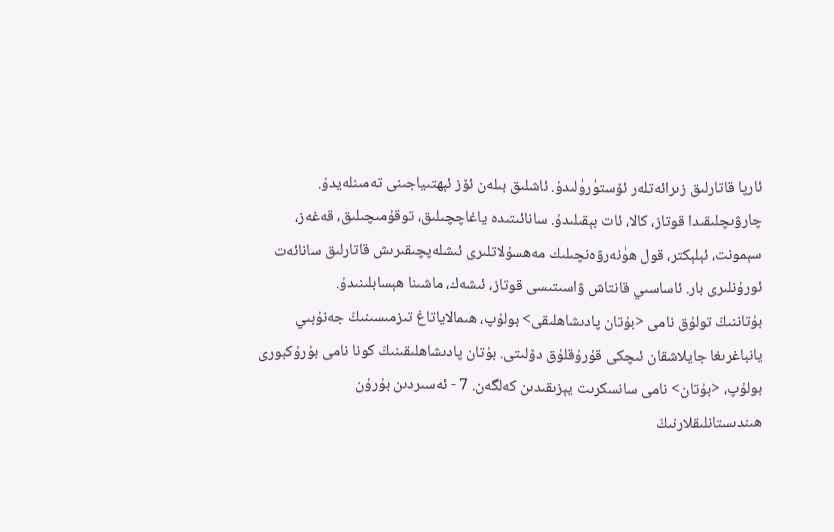ئارپا قاتارلىق زىرائەتلەر ئۆستۈرۈلىدۇ. ئاشلىق بىلەن ئۆز ئېھتىياجىنى تەمىنلەيدۇ. چارۋىچلىقىدا قوتاز، كالا، ئات بېقىلىدۇ. سانائىتىدە ياغاچچىلىق، توقۇمىچىلىق، قەغەز، سېمونت، ئېلېكتر، قول ھۈنەرۋەنچىلىك مەھسۇلاتلىرى ئىشلەپچىقىرىش قاتارلىق سانائەت ئورۇنلىرى بار. ئاساسىي قانتاش ۋاسىتىسى قوتاز، ئىشەك، ماشىنا ھېسابلىنىدۇ.
بۇتاننىڭ تولۇق نامى <بۇتان پادىشاھلىقى> بولۇپ، ھىمالاياتاغ تىزمىسىنىڭ جەنۇبىي يانباغرىغا جايلاشقان ئىچكى قۇرۇقلۇق دۆلىتى. بۇتان پادىشاھلىقىنىڭ كونا نامى بۇرۇكبورى بولۇپ، <بۇتان> نامى سانسكرىت يېزىقىدىن كەلگەن. 7 - ئەسىردىن بۇرۇن ھىندىستانلىقلارنىڭ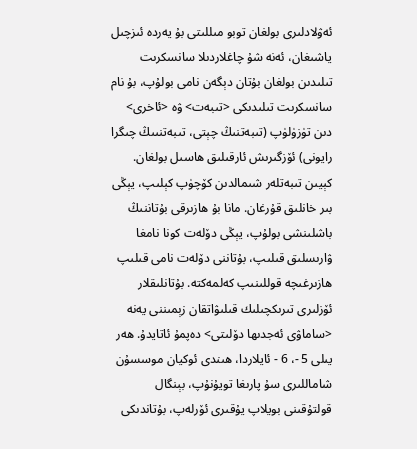ئەۋلادلىرى بولغان توبو مىللىتى بۇ يەردە ئىزچىل ياشىغان، ئەنە شۇ چاغلاردىلا سانسكرىت تىلىدىن بولغان بۇتان دېگەن نامى بولۇپ، بۇ نام سانسكرىت تىلىدىكى <تىبەت> ۋە <ئاخرى> دىن تۈزۈلۈپ (تىبەتنىڭ چېتى، تىبەتنىىڭ چىگرا رايونى) ئۆزگىرىش ئارقىلىق ھاسىل بولغان. كېيىن تىبەتلەر شىمالدىن كۆچۈپ كېلىپ، يېڭى بىر خانلىق قۇرغان. مانا بۇ ھازىرقى بۇتاننىڭ باشلىنشى بولۇپ، يېڭى دۆلەت كونا نامغا ۋارىسلىق قىلىپ، بۇتاننى دۆلەت نامى قىلىپ ھازىرغىچە قوللىنىپ كەلمەكتە. بۇتانلىقلار ئۆزلىرى تىرىكچىلىك قىلىۋاتقان زېمىننى يەنە <ساماۋى ئەجدىھا دۆلىتى> دەپمۇ ئاتايدۇ. ھەر يىلى 5 -، 6 - ئايلاردا، ھىندى ئوكيان موسسۇن شاماللىرى سۇ پارىغا تويۇنۇپ، بېنگال قولتۇقىنى بويلاپ يۇقىرى ئۆرلەپ، بۇتاندىكى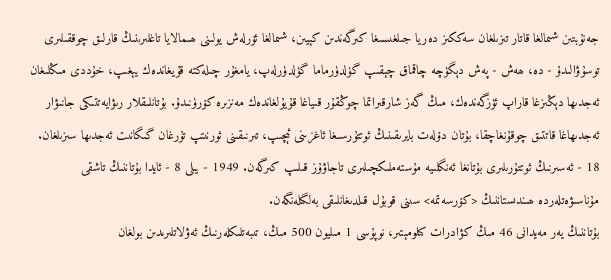جەنۇبتىن شىمالغا قاتار تىزىلغان سەككىز دەريا جىلغىسىغا كىرگەندىن كېيىن، شىمالغا ئۆرلەش يولىنى ھىمالايا تاغلىرىنىڭ قارلىق چوققىلىرى توسۇۋالىدۇ - دە، ھەش - پەش دېگۈچە چاقماق چېقىپ گۈلدۈرماما گۈلدۈرلەپ، يامغۇر چىلەكتە قۇيغاندەك يېغىپ، خۇددى مىڭلىغان ئەجدىھا دېڭىزغا قاراپ ئۈزگەندەك، مىڭ گەز شارقىراتما چوڭقۇر قىياغا قۇيۇلغاندەك مەنزىرە كۆرۈنىدۇ. بۇتانلىقلار رىۋايەتتىكى جانىۋار ئەجدىھاغا قاتتىق چوقۇنغاچقا، بۇتان دۆلەت بايرىقىنىڭ ئوتتۇرسىغا ئاغزىنى ئېچىپ، تىرنىقىنى ئورنىتپ تۇرغان گىگانىت ئەجدىھا سىزىلغان. 18 - ئەسىرنىڭ ئوتتۇرىلىرى بۇتانغا ئەنگلىيە مۇستەملىكچىلىرى تاجاۋۇز قىلىپ كىرگەن. 1949 - يىلى 8 - ئايدا بۇتاننىڭ تاشقى مۇناسىۋەتلەردە ھىندىستاننىڭ <كۆرسەتمە> سىنى قوبۇل قىلدىغانلىقى بەلگىلەنگەن.
بۇتاننىڭ يەر مەيدانى 46 مىڭ كۋادرات كىلومېتىر، نوپۇسى 1 مىليون 500 مىڭ، تىبەتلىكلەرنىڭ ئەۋلاتلىرىدىن بولغان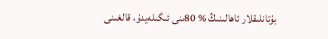بۇتانلىقلار ئاھالىنىڭ % 80ىنى ئىگىلەيدۇ، قالغىنى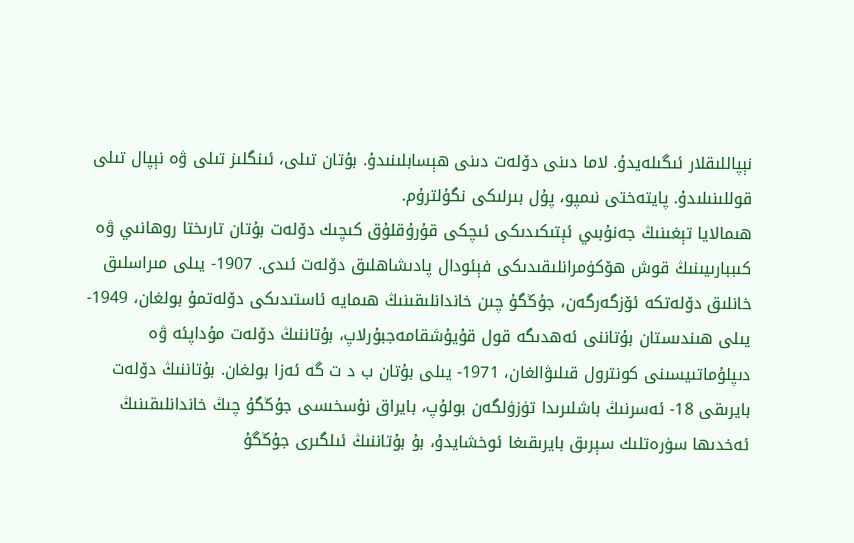نېپاللىقلار ئىگىلەيدۇ. لاما دىنى دۆلەت دىنى ھېسابلىنىدۇ. بۇتان تىلى، ئىنگلىز تىلى ۋە نېپال تىلى قوللىنىلىدۇ. پايتەختى نىمپو، پۇل بىرلىكى نگۇلترۇم.
ھىمالايا تېغىنىڭ جەنۇبىي ئېتىكىدىكى ئىچكى قۇرۇقلۇق كىچىك دۆلەت بۇتان تارىختا روھانىي ۋە كىببارىيىنىڭ قوش ھۆكۈمرانلىقىدىكى فېئودال پادىشاھلىق دۆلەت ئىدى. 1907- يىلى مىراسلىق خانلىق دۆلەتكە ئۆزگەرگەن، جۇڭگۇ چىن خاندانلىقىنىڭ ھىمايە ئاستىدىكى دۆلەتمۇ بولغان، 1949- يىلى ھىندىستان بۇتاننى ئەھدىگە قول قۇيۇشقامەجبۇرلاپ، بۇتاننىڭ دۆلەت مۇداپئە ۋە دىپلۇماتىيسىنى كونترول قىلىۋالغان، 1971- يىلى بۇتان ب د ت گە ئەزا بولغان. بۇتاننىڭ دۆلەت بايرىقى 18- ئەسرنىڭ باشلىرىدا تۈزۈلگەن بولۇپ، بايراق نۇسخىسى جۇڭگۇ چىڭ خاندانلىقىنىڭ ئەخدىھا سۈرەتلىك سېرىق بايرىقىغا ئوخشايدۇ، بۇ بۇتاننىڭ ئىلگىرى جۇڭگۇ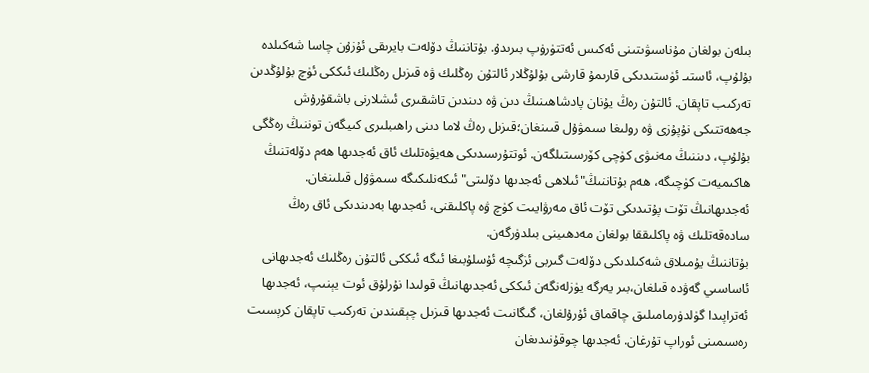بىلەن بولغان مۇناسىۋىتىنى ئەكىس ئەتتۈرۈپ بىرىدۇ. بۇتاننىڭ دۆلەت بايرىقى ئۇزۇن چاسا شەكىلدە بۇلۇپ، ئاستىـ ئۈستىدىكى قارىمۇ قارشى بۇلۇڭلار ئالتۇن رەڭلىك ۋە قىزىل رەڭلىك ئىككى ئۈچ بۇلۇڭدىن تەركىب تاپقان. ئالتۇن رەڭ يۇنان پادشاھىنىڭ دىن ۋە دىندىن تاشقىرى ئىشلارنى باشقۇرۇش جەھەتتىكى نۇپۇزى ۋە رولىغا سىمۋۇل قىىنغان؛قىزىل رەڭ لاما دىنى راھىبلىرى كىيگەن توننىڭ رەڭگى بۇلۇپ، دىننىڭ مەنىۋى كۈچى كۆرسىتىلگەن. ئوتتۇرسىدىكى ھەيۋەتلىك ئاق ئەجدىھا ھەم دۆلەتنىڭ ھاكىميەت كۈچىگە، ھەم بۇتاننىڭ"ئىلاھى ئەجدىھا دۆلىتى" ئىكەنلىكىگە سىمۋۇل قىلىنغان. ئەجدىھانىڭ تۆت پۇتىدىكى تۆت ئاق مەرۋايىت كۈچ ۋە پاكلىقنى، ئەجدىھا بەدىندىكى ئاق رەڭ سادەقەتلىك ۋە پاكلىققا بولغان مەدھىينى بىلدۈرگەن.
بۇتاننىڭ يۇمىلاق شەكىلدىكى دۆلەت گىربى ئزگىچە ئۇسلۇبىغا ئىگە ئىككى ئالتۇن رەڭلىك ئەجدىھانى ئاساسىي گەۋدە قىلغان،بىر يەرگە يۈزلەنگەن ئىككى ئەجدىھانىڭ قولىدا نۇرلۇق ئوت يېنىپ، ئەجدىھا ئەتراپىدا گۈلدۈرمامىلىق چاقماق ئۇرۇلغان، گىگانىت ئەجدىھا قىزىل چېقىندىن تەركىب تاپقان كرېسىت رەسىمىنى ئوراپ تۇرغان. ئەجدىھا چوقۇنىدىغان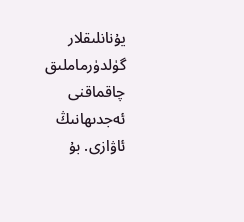يۇنانلىقلار گۈلدۈرماملىق چاقماقنى ئەجدىھانىڭ ئاۋازى. بۇ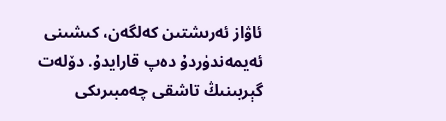ئاۋاز ئەرىشتىن كەلگەن، كىشىنى ئەيمەندۈردۇ دەپ قارايدۇ. دۆلەت گېربىنىڭ تاشقى چەمبىرىكى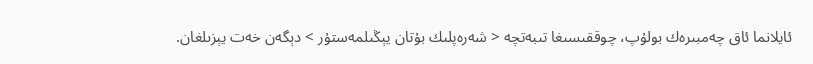ئايلانما ئاق چەمبىرەك بولۇپ، چوققىسىغا تىبەتچە < شەرەپلىك بۇتان يېڭىلمەستۇر > دېگەن خەت يېزىلغان.